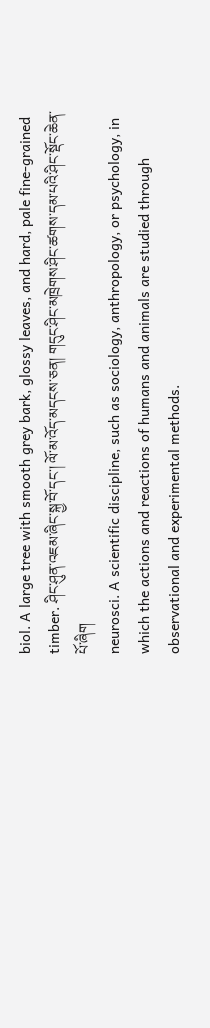biol. A large tree with smooth grey bark, glossy leaves, and hard, pale fine-grained timber. ཤིང་ཤུན་འཇམ་ཞིང་སྐྱ་བོ་དང་། ལོ་མ་འོད་མདངས་ཅན། གདུང་ཤིང་མཁྲེགས་ཤིང་ཚགས་དམ་པའི་ཤིང་སྡོང་ཆེན་པོ་ཞིག
neurosci. A scientific discipline, such as sociology, anthropology, or psychology, in which the actions and reactions of humans and animals are studied through observational and experimental methods.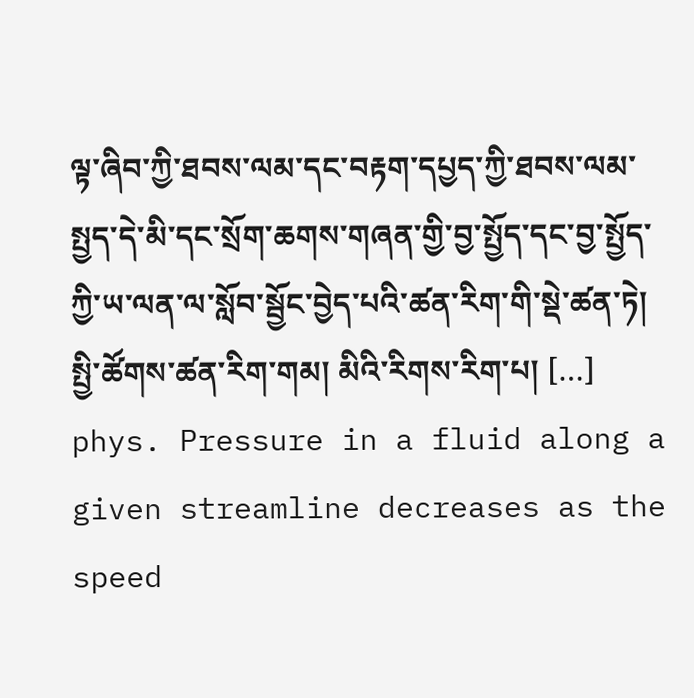ལྟ་ཞིབ་ཀྱི་ཐབས་ལམ་དང་བརྟག་དཔྱད་ཀྱི་ཐབས་ལམ་སྤྱད་དེ་མི་དང་སྲོག་ཆགས་གཞན་གྱི་བྱ་སྤྱོད་དང་བྱ་སྤྱོད་ཀྱི་ཡ་ལན་ལ་སློབ་སྦྱོང་བྱེད་པའི་ཚན་རིག་གི་སྡེ་ཚན་ཏེ། སྤྱི་ཚོགས་ཚན་རིག་གམ། མིའི་རིགས་རིག་པ། […]
phys. Pressure in a fluid along a given streamline decreases as the speed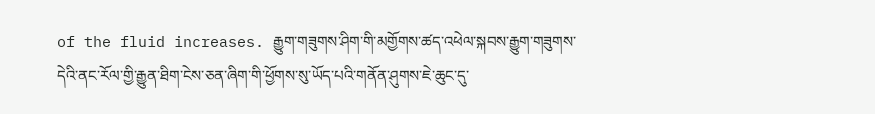of the fluid increases. རྒྱུག་གཟུགས་ཤིག་གི་མགྱོགས་ཚད་འཕེལ་སྐབས་རྒྱུག་གཟུགས་དེའི་ནང་རོལ་གྱི་རྒྱུན་ཐིག་ངེས་ཅན་ཞིག་གི་ཕྱོགས་སུ་ཡོད་པའི་གནོན་ཤུགས་ཇེ་ཆུང་དུ་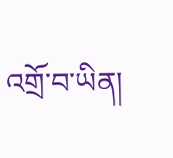འགྲོ་བ་ཡིན།